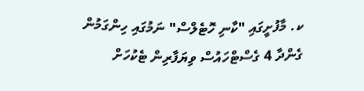ކ. މާފުށީގައި "ކާނި ހޮޓެލްސް" ނަމުގައި ހިންގަމުން ގެންދާ 4 ގެސްޓްހައުސް ވިޔަފާރިން ޓެކުހަށް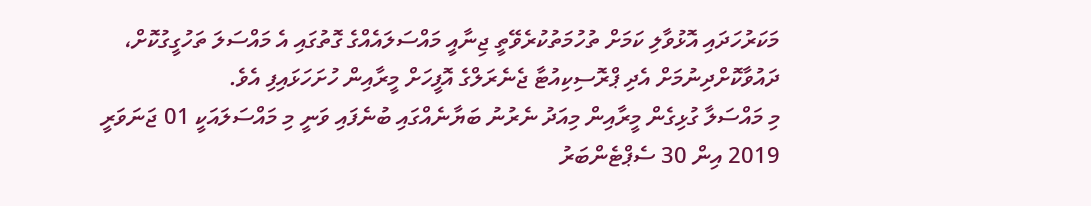މަކަރުހަދައި އޮޅުވާލި ކަމަށް ތުހުމަތުކުރެވޭތީ ޖިނާއީ މައްސަލައެއްގެ ގޮތުގައި އެ މައްސަލަ ތަހުގީގުކޮށް، ދައުވާކޮށްދިނުމަށް އެދި ޕްރޮސިކިއުޓާ ޖެނެރަލްގެ އޮފީހަށް މީރާއިން ހުށަހަޅައިފި އެވެ.
މި މައްސަލާ ގުޅިގެން މީރާއިން މިއަދު ނެރުނު ބަޔާނެއްގައި ބުނެފައި ވަނީ މި މައްސަލައަކީ 01 ޖަނަވަރީ 2019 އިން 30 ސެޕްޓެންބަރު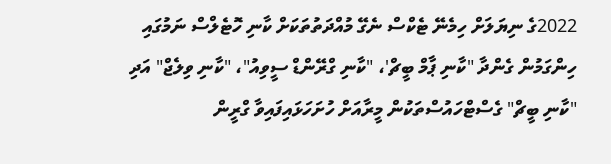2022ގެ ނިޔަލަށް ހިމެނޭ ޓެކްސް ނެގޭ މުއްދަތުތަކަށް ކާނި ހޮޓެލްސް ނަމުގައި ހިންގަމުން ގެންދާ "ކާނި ޕާމް ބީޗް'، "ކާނި ގްރޭންޑް ސީވިއު"، "ކާނި ވިލެޖް" އަދި "ކާނި ބީޗް" ގެސްޓްހައުސްތަކުން މީރާއަށް ހުށަހަޅައިފައިވާ ގްރީން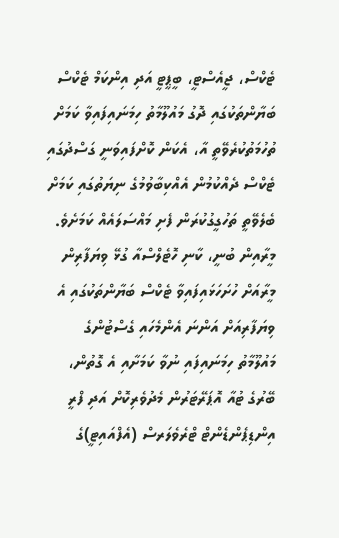ޓެކްސް، ޖީއެސްޓީ، ބީޕީޓީ އަދި އިންކަމް ޓެކްސް ބަޔާންތަކުގައި ދޮގު މައުލޫމާތު ހިމަނައިފައިވާ ކަމަށް ތުހުމަތުކުރެވޭތީ އާ، އެކަން ކޮށްފައިވަނީ ގަސްދުގައި ޓެކްސް ދެއްކުމުން އެއްކިބާވުމުގެ ނިޔަތުގައި ކަމަށް ބެލެވޭތީ ތަހުގީގުކުރަން ފެށި މައްސަލައެއް ކަމަށެވެ.
މީރާއިން ބުނީ، ކާނި ހޮޓެލްސްއާ ގުޅޭ ވިޔަފާރިން މީރާއަށް ހުށަހަޅައިފައިވާ ޓެކްސް ބަޔާންތަކުގައި އެ ވިޔަފާރިއަށް އަންނަ އެންމެހައި ގެސްޓުންގެ މައުލޫމާތު ހިމަނައިފައި ނުވާ ކަމަށާއި އެ ގޮތުން، ބޭރުގެ ޓުއާ އޮޕަރޭޓަރުން މެދުވެރިކޮށް އަދި ފްރީ އިންޑިޕެންޑެންޓް ޓްރެވެލަރސް (އެފްއައިޓީ)ގެ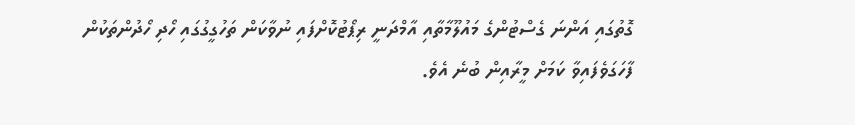ގޮތުގައި އަންނަ ގެސްޓުންގެ މައުލޫމާތާއި އާމްދަނީ ރިޕޯޓުކޮށްފައި ނުވާކަން ތަހުގީގުގައި ހޯދި ހޯދުންތަކުން ފާހަގަވެފައިވާ ކަމަށް މީރާއިން ބުނެ އެވެ.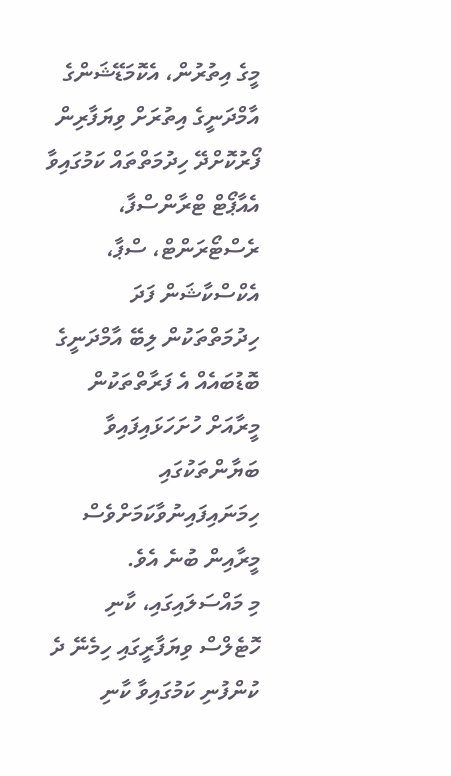މީގެ އިތުރުން، އެކޮމަޑޭޝަންގެ އާމްދަނީގެ އިތުރަށް ވިޔަފާރިން ފޯރުކޮށްދޭ ހިދުމަތްތައް ކަމުގައިވާ އެއާޕޯޓް ޓްރާންސްފާ، ރެސްޓޯރަންޓް، ސްޕާ، އެކްސްކާޝަން ފަދަ ހިދުމަތްތަކުން ލިބޭ އާމްދަނީގެ ބޮޑުބައެއް އެ ފަރާތްތަކުން މީރާއަށް ހުށަހަޅައިފައިވާ ބަޔާންތަކުގައި ހިމަނައިފައިނުވާކަމަށްވެސް މީރާއިން ބުނެ އެވެ.
މި މައްސަލައިގައި، ކާނި ހޮޓެލްސް ވިޔަފާރީގައި ހިމެނޭ ދެ ކުންފުނި ކަމުގައިވާ ކާނި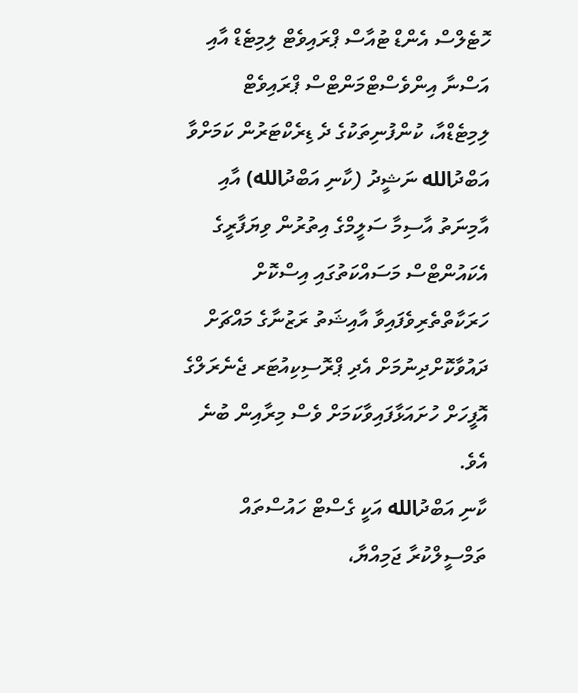ހޮޓެލްސް އެންޑް ޓުއާސް ޕްރައިވެޓް ލިމިޓެޑް އާއި އަސްނާ އިންވެސްޓްމަންޓްސް ޕްރައިވެޓް ލިމިޓެޑްއާ، ކުންފުނިތަކުގެ ދެ ޑިރެކްޓަރުން ކަމަށްވާ އަބްދުالله ނަޝީދު (ކާނި އަބްދުالله) އާއި އާމިނަތު އާސިމާ ސަލީމްގެ އިތުރުން ވިޔަފާރީގެ އެކައުންޓްސް މަސައްކަތުގައި އިސްކޮށް ހަރަކާތްތެރިވެފައިވާ އާއިޝަތު ރަޒުނާގެ މައްޗަށް ދައުވާކޮށްދިނުމަށް އެދި ޕްރޮސިކިއުޓަރ ޖެނެރަލްގެ އޮފީހަށް ހުށައަޅާފައިވާކަމަށް ވެސް މިރާއިން ބުނެ އެވެ.
ކާނި އަބްދުالله އަކީ ގެސްޓް ހައުސްތައް ތަމްސީލްކުރާ ޖަމިއްޔާ،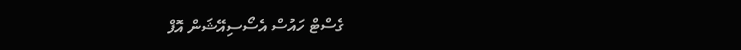ގެސްޓް ހައުސް އެސޯސިއޭޝަން އޮފް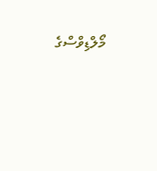މޯލްޑިވްސްގެ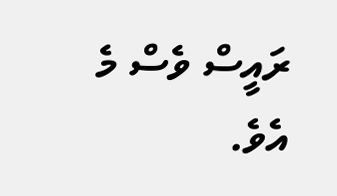ރައީސް ވެސް މެ އެވެ.